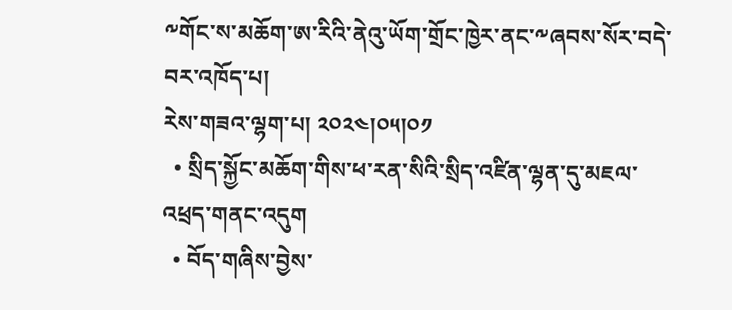༸གོང་ས་མཆོག་ཨ་རིའི་ནེའུ་ཡོག་གྲོང་ཁྱེར་ནང་༸ཞབས་སོར་བདེ་བར་འཁོད་པ།
རེས་གཟའ་ལྷག་པ། ༢༠༢༤།༠༥།༠༡
  • སྲིད་སྐྱོང་མཆོག་གིས་ཕ་རན་སིའི་སྲིད་འཛིན་ལྷན་དུ་མཇལ་འཕྲད་གནང་འདུག
  • བོད་གཞིས་བྱེས་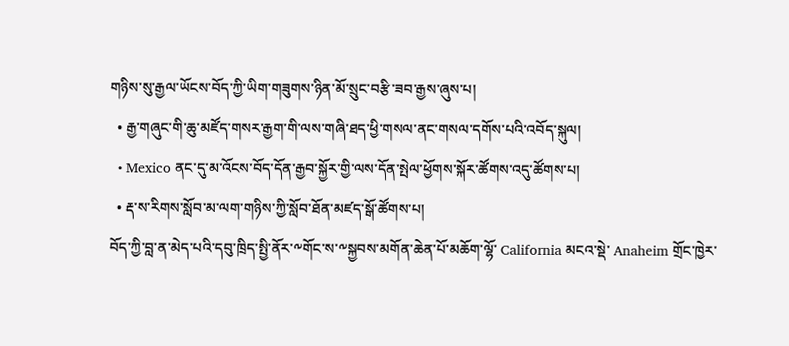གཉིས་སུ་རྒྱལ་ཡོངས་བོད་ཀྱི་ཡིག་གཟུགས་ཉིན་མོ་སྲུང་བརྩི་ཟབ་རྒྱས་ཞུས་པ།
  • རྒྱ་གཞུང་གི་ཆུ་མཛོད་གསར་རྒྱག་གི་ལས་གཞི་ཐད་ཕྱི་གསལ་ནང་གསལ་དགོས་པའི་འབོད་སྐུལ།
  • Mexico ནང་དུ་མ་འོངས་བོད་དོན་རྒྱབ་སྐྱོར་གྱི་ལས་དོན་སྤེལ་ཕྱོགས་སྐོར་ཚོགས་འདུ་ཚོགས་པ།
  • རྡ་ས་རིགས་སློབ་མ་ལག་གཉིས་ཀྱི་སློབ་ཐོན་མཛད་སྒོ་ཚོགས་པ།
བོད་ཀྱི་བླ་ན་མེད་པའི་དབུ་ཁྲིད་སྤྱི་ནོར་༸གོང་ས་༸སྐྱབས་མགོན་ཆེན་པོ་མཆོག་ལྷོ་ California མངའ་སྡེ་ Anaheim གྲོང་ཁྱེར་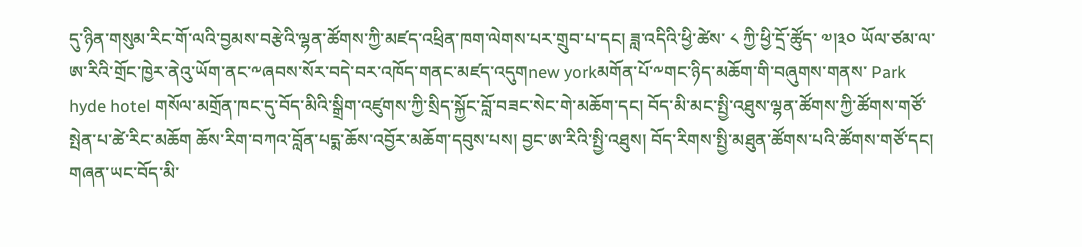དུ་ཉིན་གསུམ་རིང་གོ་ལའི་བྱམས་བརྩེའི་ལྷན་ཚོགས་ཀྱི་མཛད་འཕྲིན་ཁག་ལེགས་པར་གྲུབ་པ་དང། ཟླ་འདིའི་ཕྱི་ཚེས་ ༨ ཀྱི་ཕྱི་དྲོ་ཚོུད་ ༧།༣༠ ཡོལ་ཙམ་ལ་ཨ་རིའི་གྲོང་ཁྱེར་ནེའུ་ཡོག་ནང་༸ཞབས་སོར་བདེ་བར་འཁོད་གནང་མཛད་འདུགnew yorkམགོན་པོ་༸གང་ཉིད་མཆོག་གི་བཞུགས་གནས་ Park hyde hotel གསོལ་མགྲོན་ཁང་དུ་བོད་མིའི་སྒྲིག་འཛུགས་ཀྱི་སྲིད་སྐྱོང་བློ་བཟང་སེང་གེ་མཆོག་དང། བོད་མི་མང་སྤྱི་འཐུས་ལྷན་ཚོགས་ཀྱི་ཚོགས་གཙོ་སྤེན་པ་ཚེ་རིང་མཆོག ཆོས་རིག་བཀའ་བློན་པདྨ་ཆོས་འབྱོར་མཆོག་དབུས་པས། བྱང་ཨ་རིའི་སྤྱི་འཐུས། བོད་རིགས་སྤྱི་མཐུན་ཚོགས་པའི་ཚོགས་གཙོ་དང། གཞན་ཡང་བོད་མི་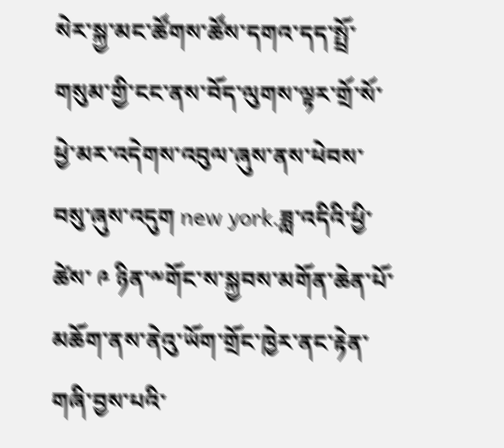སེར་སྐྱ་མང་ཚོགས་ཚོས་དགའ་དད་སྤྲོ་གསུམ་གྱི་ངང་ནས་བོད་ལུགས་ལྟར་གྲོ་སོ་ཕྱེ་མར་འདེགས་འབུལ་ཞུས་ནས་ཕེབས་བསུ་ཞུས་འདུག new york.ཟླ་འདིའི་ཕྱི་ཚེས་ ༩ ཉིན་༸གོང་ས་སྐྱབས་མགོན་ཆེན་པོ་མཆོག་ནས་ནེའུ་ཡོག་གྲོང་ཁྱེར་ནང་རྟེན་གཞི་བྱས་པའི་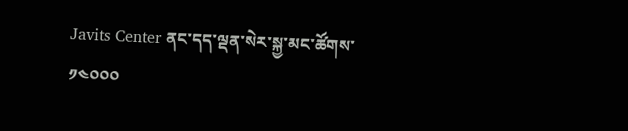Javits Center ནང་དད་ལྡན་སེར་སྐྱ་མང་ཚོགས་ ༡༤༠༠༠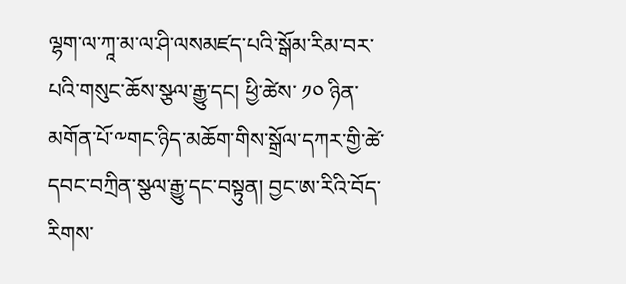ལྷག་ལ་ཀཱ་མ་ལ་ཤི་ལསམཛད་པའི་སྒོམ་རིམ་བར་པའི་གསུང་ཆོས་སྩལ་རྒྱུ་དང། ཕྱི་ཚེས་ ༡༠ ཉིན་མགོན་པོ་༸གང་ཉིད་མཆོག་གིས་སྒྲོལ་དཀར་གྱི་ཚེ་དབང་བཀྲིན་སྩལ་རྒྱུ་དང་བསྟུན། བྱང་ཨ་རིའི་བོད་རིགས་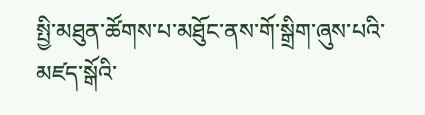སྤྱི་མཐུན་ཚོགས་པ་མཐོུང་ནས་གོ་སྒྲིག་ཞུས་པའི་མཛད་སྒོའི་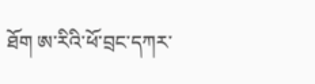ཐོག ཨ་རིའི་ཕོ་བྲང་དཀར་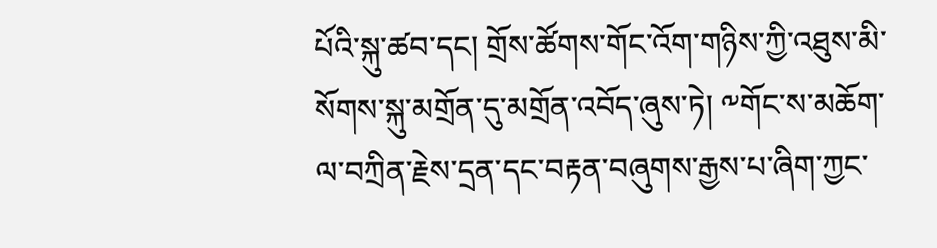པོའི་སྐུ་ཚབ་དང། གྲོས་ཚོགས་གོང་འོག་གཉིས་ཀྱི་འཐུས་མི་སོགས་སྐུ་མགྲོན་དུ་མགྲོན་འབོད་ཞུས་ཏེ། ༸གོང་ས་མཆོག་ལ་བཀྲིན་རྗེས་དྲན་དང་བརྟན་བཞུགས་རྒྱས་པ་ཞིག་ཀྱང་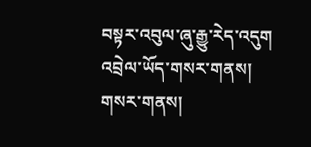བསྟར་འབུལ་ཞུ་རྒྱུ་རེད་འདུག
འབྲེལ་ཡོད་གསར་གནས།
གསར་གནས།